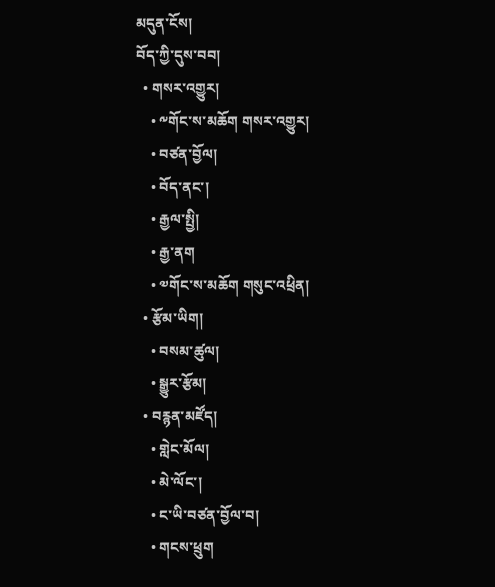མདུན་ངོས།
བོད་ཀྱི་དུས་བབ།
  • གསར་འགྱུར།
    • ༸གོང་ས་མཆོག གསར་འགྱུར།
    • བཙན་བྱོལ།
    • བོད་ནང་།
    • རྒྱལ་སྤྱི།
    • རྒྱ་ནག
    • ༧གོང་ས་མཆོག གསུང་འཕྲིན།
  • རྩོམ་ཡིག།
    • བསམ་ཚུལ།
    • སྒྱུར་རྩོམ།
  • བརྙན་མཛོད།
    • གླེང་མོལ།
    • མེ་ལོང་།
    • ང་ཡི་བཙན་བྱོལ་བ།
    • གངས་ཕྲུག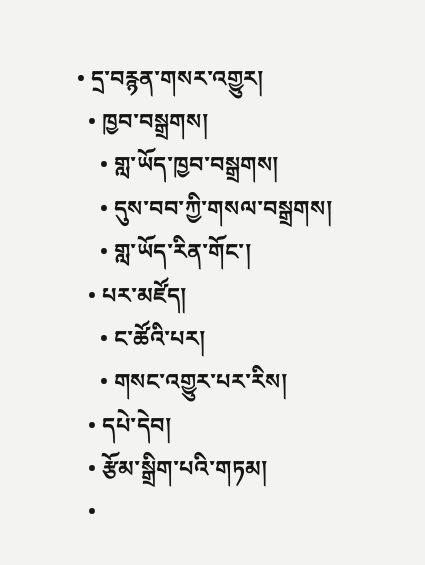• དྲ་བརྙན་གསར་འགྱུར།
  • ཁྱབ་བསྒྲགས།
    • གླ་ཡོད་ཁྱབ་བསྒྲགས།
    • དུས་བབ་ཀྱི་གསལ་བསྒྲགས།
    • གླ་ཡོད་རིན་གོང་།
  • པར་མཛོད།
    • ང་ཚོའི་པར།
    • གསང་འགྱུར་པར་རིས།
  • དཔེ་དེབ།
  • རྩོམ་སྒྲིག་པའི་གཏམ།
  •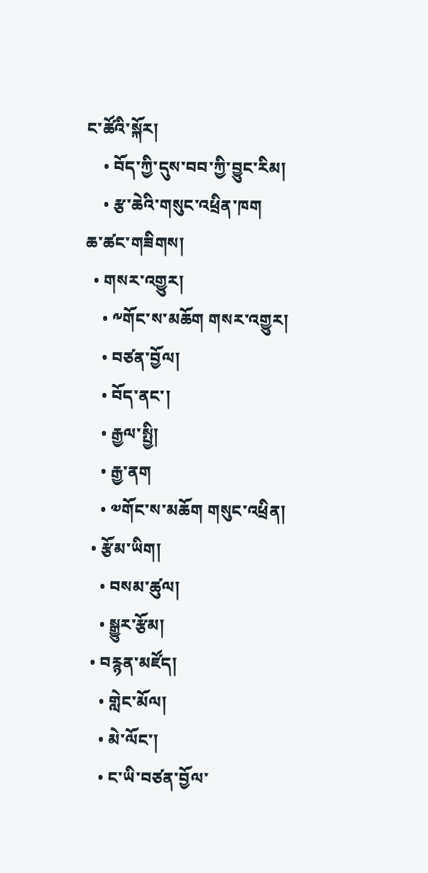ང་ཚོའི་སྐོར།
    • བོད་ཀྱི་དུས་བབ་ཀྱི་བྱུང་རིམ།
    • རྩ་ཆེའི་གསུང་འཕྲིན་ཁག
ཆ་ཚང་གཟིགས།
  • གསར་འགྱུར།
    • ༸གོང་ས་མཆོག གསར་འགྱུར།
    • བཙན་བྱོལ།
    • བོད་ནང་།
    • རྒྱལ་སྤྱི།
    • རྒྱ་ནག
    • ༧གོང་ས་མཆོག གསུང་འཕྲིན།
  • རྩོམ་ཡིག།
    • བསམ་ཚུལ།
    • སྒྱུར་རྩོམ།
  • བརྙན་མཛོད།
    • གླེང་མོལ།
    • མེ་ལོང་།
    • ང་ཡི་བཙན་བྱོལ་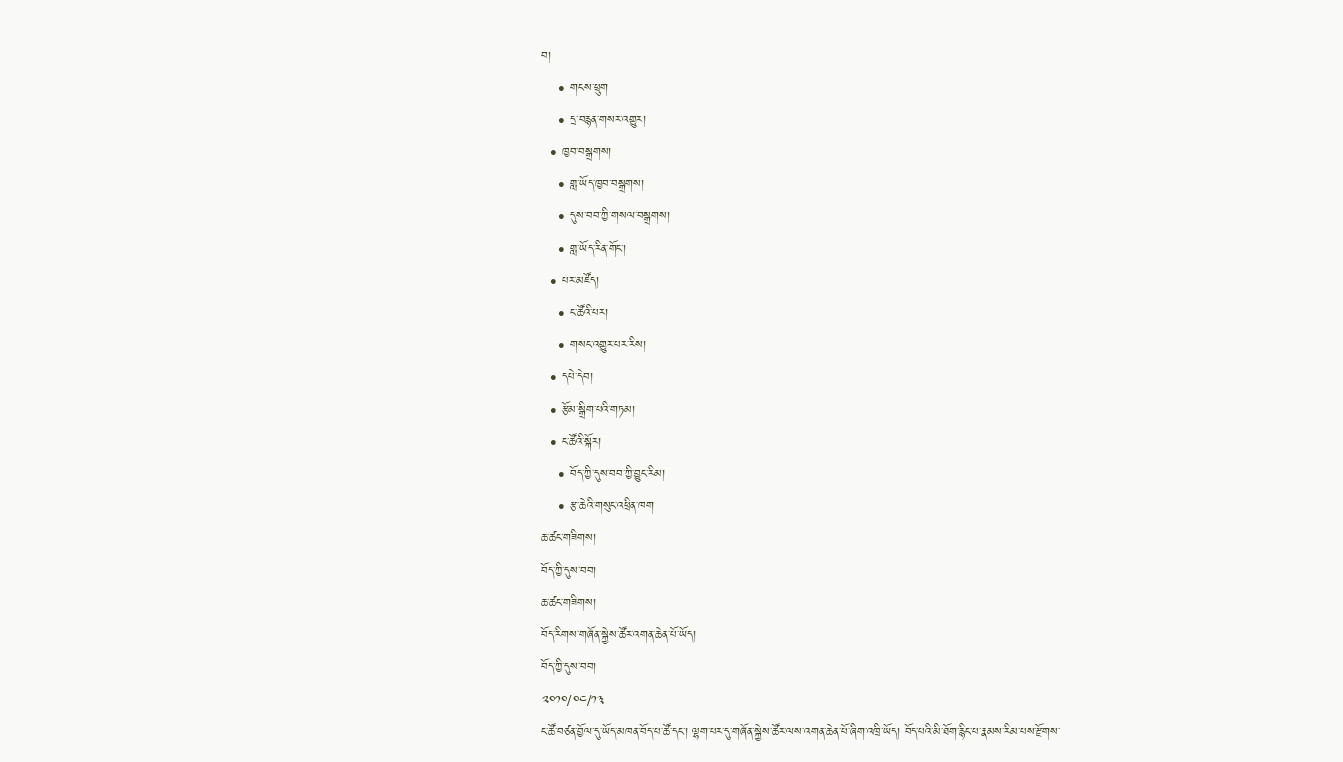བ།
    • གངས་ཕྲུག
    • དྲ་བརྙན་གསར་འགྱུར།
  • ཁྱབ་བསྒྲགས།
    • གླ་ཡོད་ཁྱབ་བསྒྲགས།
    • དུས་བབ་ཀྱི་གསལ་བསྒྲགས།
    • གླ་ཡོད་རིན་གོང་།
  • པར་མཛོད།
    • ང་ཚོའི་པར།
    • གསང་འགྱུར་པར་རིས།
  • དཔེ་དེབ།
  • རྩོམ་སྒྲིག་པའི་གཏམ།
  • ང་ཚོའི་སྐོར།
    • བོད་ཀྱི་དུས་བབ་ཀྱི་བྱུང་རིམ།
    • རྩ་ཆེའི་གསུང་འཕྲིན་ཁག
ཆ་ཚང་གཟིགས།
བོད་ཀྱི་དུས་བབ།
ཆ་ཚང་གཟིགས།
བོད་རིགས་གཞོན་སྐྱེས་ཚོར་འགན་ཆེན་པོ་ཡོད།
བོད་ཀྱི་དུས་བབ།
༢༠༡༠/༠༤/༡༣
ང་ཚོ་བཙན་བྱོལ་དུ་ཡོད་མཁན་བོད་པ་ཚོ་དང་། ལྷག་པར་དུ་གཞོན་སྐྱེས་ཚོར་ལས་འགན་ཆེན་པོ་ཞིག་འཁྲི་ཡོད། བོད་པའི་མི་ཐོག་རྙིང་པ་རྣམས་རིམ་པས་རྫོགས་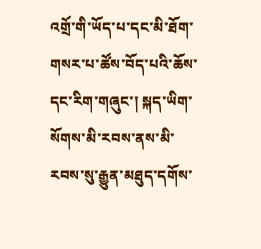འགྲོ་གི་ཡོད་པ་དང་མི་ཐོག་གསར་པ་ཚོས་བོད་པའི་ཆོས་དང་རིག་གཞུང་། སྐད་ཡིག་སོགས་མི་རབས་ནས་མི་རབས་སུ་རྒྱུན་མཐུད་དགོས་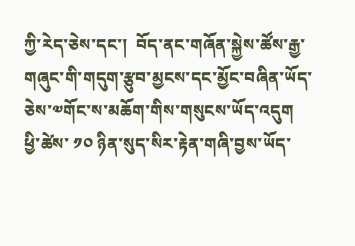ཀྱི་རེད་ཅེས་དང་།  བོད་ནང་གཞོན་སྐྱེས་ཚོས་རྒྱ་གཞུང་གི་གདུག་རྩུབ་མྱངས་དང་མྱོང་བཞིན་ཡོད་ཅེས་༧གོང་ས་མཆོག་གིས་གསུངས་ཡོད་འདུག
ཕྱི་ཚེས་ ༡༠ ཉིན་སུད་སིར་རྟེན་གཞི་བྱས་ཡོད་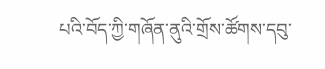པའི་བོད་ཀྱི་གཞོན་ནུའི་གྲོས་ཚོགས་དབུ་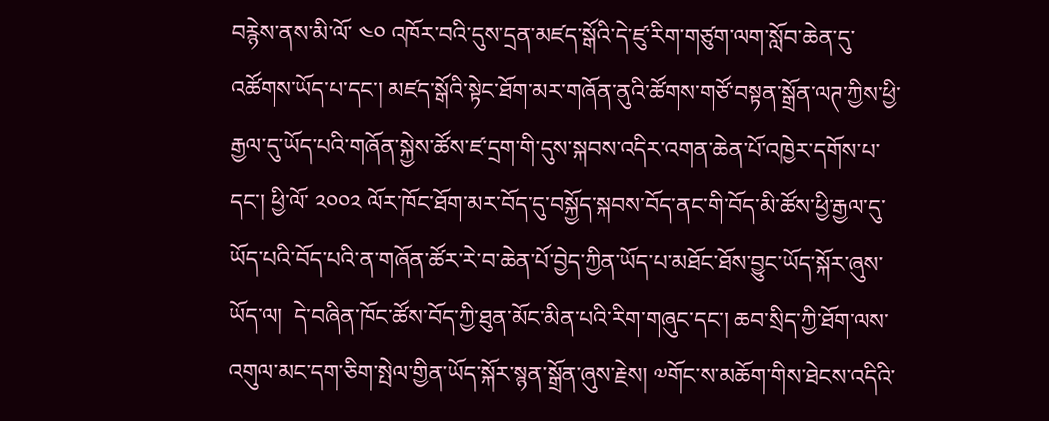བརྙེས་ནས་མི་ལོ་ ༤༠ འཁོར་བའི་དུས་དྲན་མཛད་སྒོའི་དེ་ཛུ་རིག་གཙུག་ལག་སློབ་ཆེན་དུ་འཚོགས་ཡོད་པ་དང་། མཛད་སྒོའི་སྟེང་ཐོག་མར་གཞོན་ནུའི་ཚོགས་གཙོ་བསྟན་སྒྲོན་ལཊ་ཀྱིས་ཕྱི་རྒྱལ་དུ་ཡོད་པའི་གཞོན་སྐྱེས་ཚོས་ཛ་དྲག་གི་དུས་སྐབས་འདིར་འགན་ཆེན་པོ་འཁྱེར་དགོས་པ་དང་། ཕྱི་ལོ་ ༢༠༠༢ ལོར་ཁོང་ཐོག་མར་བོད་དུ་བསྐྱོད་སྐབས་བོད་ནང་གི་བོད་མི་ཚོས་ཕྱི་རྒྱལ་དུ་ཡོད་པའི་བོད་པའི་ན་གཞོན་ཚོར་རེ་བ་ཆེན་པོ་བྱེད་ཀྱིན་ཡོད་པ་མཐོང་ཐོས་བྱུང་ཡོད་སྐོར་ཞུས་ཡོད་ལ།  དེ་བཞིན་ཁོང་ཚོས་བོད་ཀྱི་ཐུན་མོང་མིན་པའི་རིག་གཞུང་དང་། ཆབ་སྲིད་ཀྱི་ཐོག་ལས་འགུལ་མང་དག་ཅིག་སྤེལ་གྱིན་ཡོད་སྐོར་སྙན་སྒྲོན་ཞུས་རྗེས། ༧གོང་ས་མཆོག་གིས་ཐེངས་འདིའི་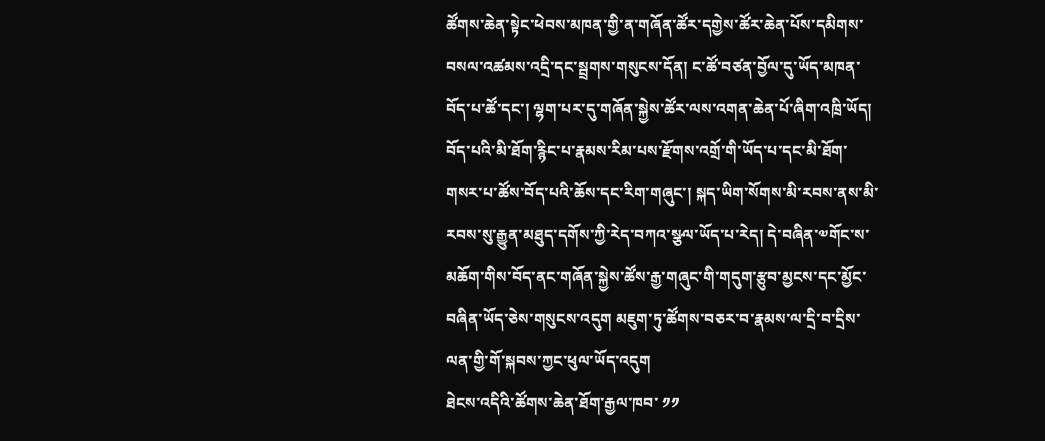ཚོགས་ཆེན་སྟེང་ཕེབས་མཁན་གྱི་ན་གཞོན་ཚོར་དགྱེས་ཚོར་ཆེན་པོས་དམིགས་བསལ་འཚམས་འདྲི་དང་སྦྲགས་གསུངས་དོན། ང་ཚོ་བཙན་བྱོལ་དུ་ཡོད་མཁན་བོད་པ་ཚོ་དང་། ལྷག་པར་དུ་གཞོན་སྐྱེས་ཚོར་ལས་འགན་ཆེན་པོ་ཞིག་འཁྲི་ཡོད། བོད་པའི་མི་ཐོག་རྙིང་པ་རྣམས་རིམ་པས་རྫོགས་འགྲོ་གི་ཡོད་པ་དང་མི་ཐོག་གསར་པ་ཚོས་བོད་པའི་ཆོས་དང་རིག་གཞུང་། སྐད་ཡིག་སོགས་མི་རབས་ནས་མི་རབས་སུ་རྒྱུན་མཐུད་དགོས་ཀྱི་རེད་བཀའ་སྩལ་ཡོད་པ་རེད། དེ་བཞིན་༧གོང་ས་མཆོག་གིས་བོད་ནང་གཞོན་སྐྱེས་ཚོས་རྒྱ་གཞུང་གི་གདུག་རྩུབ་མྱངས་དང་མྱོང་བཞིན་ཡོད་ཅེས་གསུངས་འདུག མཇུག་ཏུ་ཚོགས་བཅར་བ་རྣམས་ལ་དྲི་བ་དྲིས་ལན་གྱི་གོ་སྐབས་ཀྱང་ཕུལ་ཡོད་འདུག
ཐེངས་འདིའི་ཚོགས་ཆེན་ཐོག་རྒྱལ་ཁབ་ ༡༡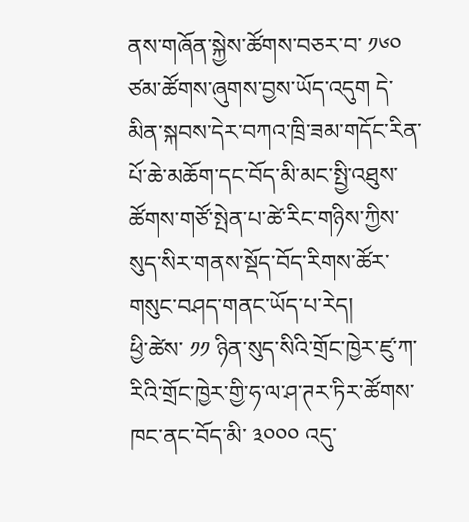ནས་གཞོན་སྐྱེས་ཚོགས་བཅར་བ་ ༡༦༠ ཙམ་ཚོགས་ཞུགས་བྱས་ཡོད་འདུག དེ་མིན་སྐབས་དེར་བཀའ་ཁྲི་ཟམ་གདོང་རིན་པོ་ཆེ་མཆོག་དང་བོད་མི་མང་སྤྱི་འཐུས་ཚོགས་གཙོ་སྤེན་པ་ཚེ་རིང་གཉིས་ཀྱིས་སུད་སིར་གནས་སྡོད་བོད་རིགས་ཚོར་གསུང་བཤད་གནང་ཡོད་པ་རེད།
ཕྱི་ཚེས་ ༡༡ ཉིན་སུད་སིའི་གྲོང་ཁྱེར་ཛུ་ཀ་རིའི་གྲོང་ཁྱེར་གྱི་ཧ་ལ་ཤ་ཊར་ཏིར་ཚོགས་ཁང་ནང་བོད་མི་ ༣༠༠༠ འདུ་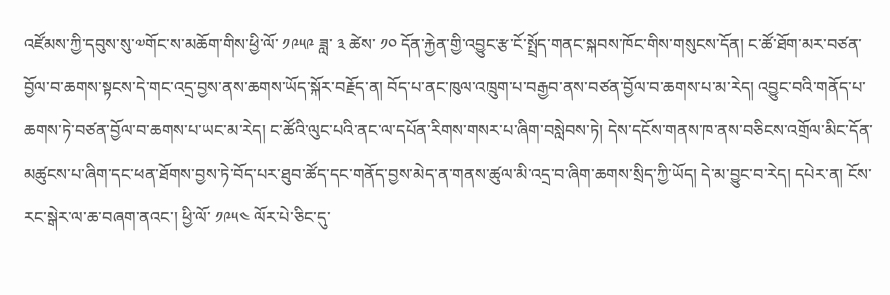འཛོམས་ཀྱི་དབུས་སུ་༧གོང་ས་མཆོག་གིས་ཕྱི་ལོ་ ༡༩༥༩ ཟླ་ ༣ ཚེས་ ༡༠ དོན་རྐྱེན་གྱི་འབྱུང་རྩ་ངོ་སྤྲོད་གནང་སྐབས་ཁོང་གིས་གསུངས་དོན། ང་ཚོ་ཐོག་མར་བཙན་བྱོལ་བ་ཆགས་སྟངས་དེ་གང་འདྲ་བྱས་ནས་ཆགས་ཡོད་སྐོར་བརྗོད་ན། བོད་པ་ནང་ཁུལ་འཁྲུག་པ་བརྒྱབ་ནས་བཙན་བྱོལ་བ་ཆགས་པ་མ་རེད། འབྱུང་བའི་གནོད་པ་ཆགས་ཏེ་བཙན་བྱོལ་བ་ཆགས་པ་ཡང་མ་རེད། ང་ཚོའི་ལུང་པའི་ནང་ལ་དཔོན་རིགས་གསར་པ་ཞིག་བསླེབས་ཏེ། དེས་དངོས་གནས་ཁ་ནས་བཅིངས་འགྲོལ་མིང་དོན་མཚུངས་པ་ཞིག་དང་ཕན་ཐོགས་བྱས་ཏེ་བོད་པར་ཐུབ་ཚོད་དང་གནོད་བྱས་མེད་ན་གནས་ཚུལ་མི་འདྲ་བ་ཞིག་ཆགས་སྲིད་ཀྱི་ཡོད། དེ་མ་བྱུང་བ་རེད། དཔེར་ན། ངོས་རང་སྒེར་ལ་ཆ་བཞག་ནའང་། ཕྱི་ལོ་ ༡༩༥༤ ལོར་པེ་ཅིང་དུ་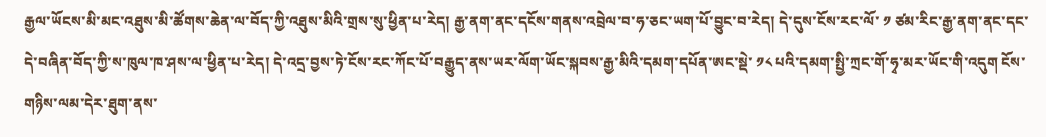རྒྱལ་ཡོངས་མི་མང་འཐུས་མི་ཚོགས་ཆེན་ལ་བོད་ཀྱི་འཐུས་མིའི་གྲས་སུ་ཕྱིན་པ་རེད། རྒྱ་ནག་ནང་དངོས་གནས་འབྲེལ་བ་ཧ་ཅང་ཡག་པོ་བྱུང་བ་རེད། དེ་དུས་ངོས་རང་ལོ་ ༡ ཙམ་རིང་རྒྱ་ནག་ནང་དང་དེ་བཞིན་བོད་ཀྱི་ས་ཁུལ་ཁ་ཤས་ལ་ཕྱིན་པ་རེད། དེ་འདྲ་བྱས་ཏེ་ངོས་རང་ཀོང་པོ་བརྒྱུད་ནས་ཡར་ལོག་ཡོང་སྐབས་རྒྱ་མིའི་དམག་དཔོན་ཨང་སྡེ་ ༡༨ པའི་དམག་སྤྱི་ཀྲང་གོ་ཧྭ་མར་ཡོང་གི་འདུག ངོས་གཉིས་ལམ་དེར་ཐུག་ནས་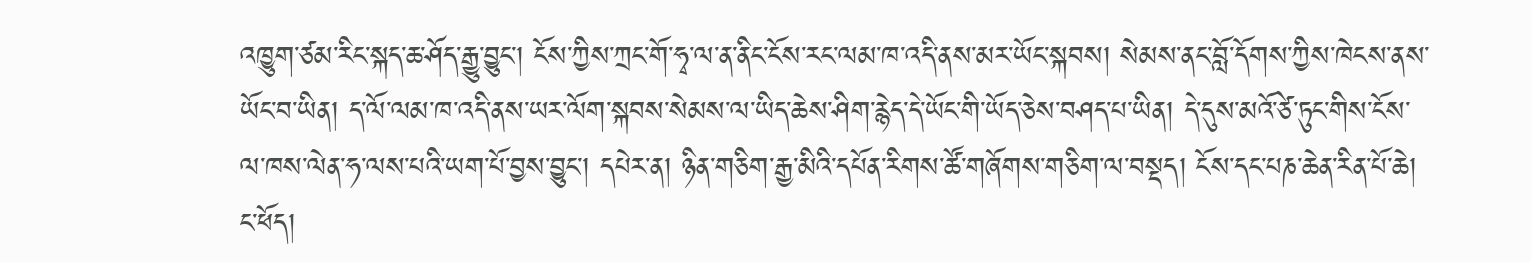འཁྱུག་ཙམ་རིང་སྐད་ཆ་ཤོད་རྒྱུ་བྱུང་། ངོས་ཀྱིས་ཀྲང་གོ་ཧྭ་ལ་ན་ནིང་ངོས་རང་ལམ་ཁ་འདི་ནས་མར་ཡོང་སྐབས། སེམས་ནང་བློ་དོགས་ཀྱིས་ཁེངས་ནས་ཡོང་བ་ཡིན། ད་ལོ་ལམ་ཁ་འདི་ནས་ཡར་ལོག་སྐབས་སེམས་ལ་ཡིད་ཆེས་ཤིག་རྙེད་དེ་ཡོང་གི་ཡོད་ཅེས་བཤད་པ་ཡིན། དེ་དུས་མའོ་ཙེ་ཏུང་གིས་ངོས་ལ་ཁས་ལེན་ཧ་ལས་པའི་ཡག་པོ་བྱས་བྱུང་། དཔེར་ན། ཉིན་གཅིག་རྒྱ་མིའི་དཔོན་རིགས་ཚོ་གཞོགས་གཅིག་ལ་བསྡད། ངོས་དང་པཎ་ཆེན་རིན་པོ་ཆེ། ང་ཕོད།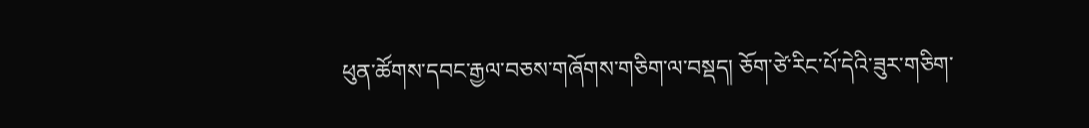ཕུན་ཚོགས་དབང་རྒྱལ་བཅས་གཞོགས་གཅིག་ལ་བསྡད། ཅོག་ཙེ་རིང་པོ་དེའི་ཟུར་གཅིག་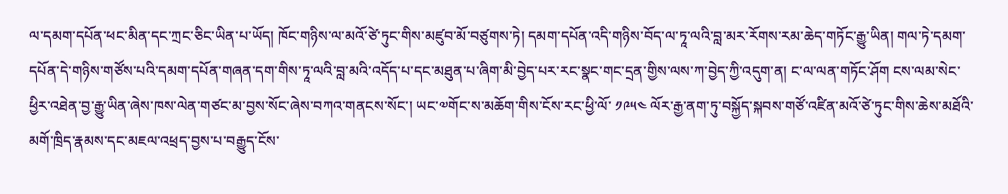ལ་དམག་དཔོན་ཕང་མིན་དང་ཀྲང་ཅིང་ཡིན་པ་ཡོད། ཁོང་གཉིས་ལ་མའོ་ཙེ་ཏུང་གིས་མཛུབ་མོ་བཙུགས་ཏེ། དམག་དཔོན་འདི་གཉིས་བོད་ལ་ཏཱ་ལའི་བླ་མར་རོགས་རམ་ཆེད་གཏོང་རྒྱུ་ཡིན། གལ་ཏེ་དམག་དཔོན་དེ་གཉིས་གཙོས་པའི་དམག་དཔོན་གཞན་དག་གིས་ཏཱ་ལའི་བླ་མའི་འདོད་པ་དང་མཐུན་པ་ཞིག་མི་བྱེད་པར་རང་སྣང་གང་དྲན་གྱིས་ལས་ཀ་བྱེད་ཀྱི་འདུག་ན། ང་ལ་ལན་གཏོང་ཤོག ངས་ལམ་སེང་ཕྱིར་འཐེན་བྱ་རྒྱུ་ཡིན་ཞེས་ཁས་ལེན་གཙང་མ་བྱས་སོང་ཞེས་བཀའ་གནངས་སོང་། ཡང་༧གོང་ས་མཆོག་གིས་ངོས་རང་ཕྱི་ལོ་ ༡༩༥༤ ལོར་རྒྱ་ནག་ཏུ་བསྐྱོད་སྐབས་གཙོ་འཛིན་མའོ་ཙེ་ཏུང་གིས་ཆེས་མཐོའི་མགོ་ཁྲིད་རྣམས་དང་མཇལ་འཕྲད་བྱས་པ་བརྒྱུད་ངོས་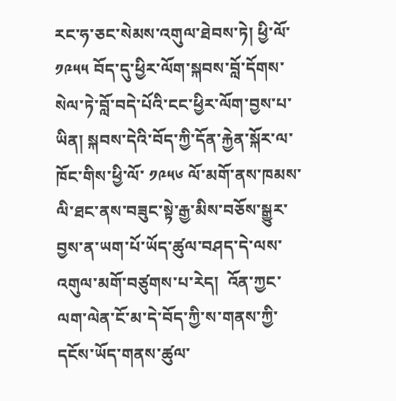རང་ཧ་ཅང་སེམས་འགུལ་ཐེབས་ཏེ། ཕྱི་ལོ་ ༡༩༥༥ བོད་དུ་ཕྱིར་ལོག་སྐབས་བློ་དོགས་སེལ་ཏེ་བློ་བདེ་པོའི་ངང་ཕྱིར་ལོག་བྱས་པ་ཡིན། སྐབས་དེའི་བོད་ཀྱི་དོན་རྐྱེན་སྐོར་ལ་ཁོང་གིས་ཕྱི་ལོ་ ༡༩༥༦ ལོ་མགོ་ནས་ཁམས་ལི་ཐང་ནས་བཟུང་སྟེ་རྒྱ་མིས་བཅོས་སྒྱུར་བྱས་ན་ཡག་པོ་ཡོད་ཚུལ་བཤད་དེ་ལས་འགུལ་མགོ་བཙུགས་པ་རེད།  འོན་ཀྱང་ལག་ལེན་ངོ་མ་དེ་བོད་ཀྱི་ས་གནས་ཀྱི་དངོས་ཡོད་གནས་ཚུལ་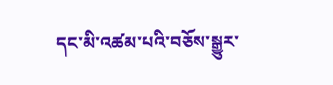དང་མི་འཚམ་པའི་བཅོས་སྒྱུར་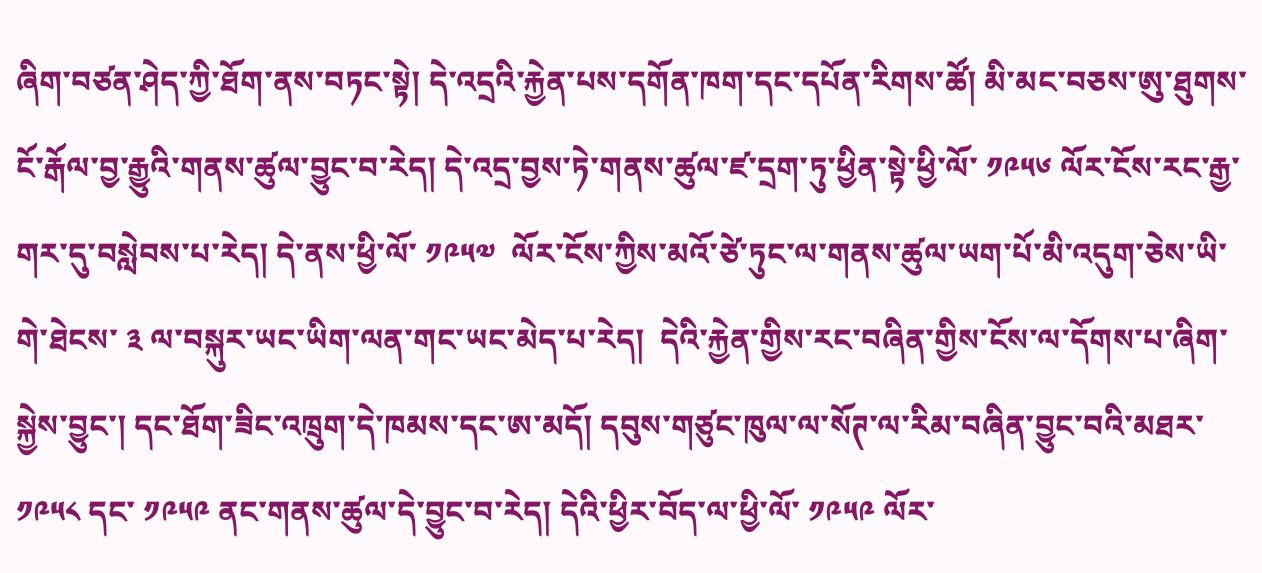ཞིག་བཙན་ཤེད་ཀྱི་ཐོག་ནས་བཏང་སྟེ། དེ་འདྲའི་རྐྱེན་པས་དགོན་ཁག་དང་དཔོན་རིགས་ཚོ། མི་མང་བཅས་ཨུ་ཐུགས་ངོ་རྒོལ་བྱ་རྒྱུའི་གནས་ཚུལ་བྱུང་བ་རེད། དེ་འདྲ་བྱས་ཏེ་གནས་ཚུལ་ཛ་དྲག་ཏུ་ཕྱིན་སྟེ་ཕྱི་ལོ་ ༡༩༥༦ ལོར་ངོས་རང་རྒྱ་གར་དུ་བསླེབས་པ་རེད། དེ་ནས་ཕྱི་ལོ་ ༡༩༥༧  ལོར་ངོས་ཀྱིས་མའོ་ཙེ་ཏུང་ལ་གནས་ཚུལ་ཡག་པོ་མི་འདུག་ཅེས་ཡི་གེ་ཐེངས་ ༣ ལ་བསྐུར་ཡང་ཡིག་ལན་གང་ཡང་མེད་པ་རེད།  དེའི་རྐྱེན་གྱིས་རང་བཞིན་གྱིས་ངོས་ལ་དོགས་པ་ཞིག་སྐྱེས་བྱུང་། དང་ཐོག་ཟིང་འཁྲུག་དེ་ཁམས་དང་ཨ་མདོ། དབུས་གཙུང་ཁུལ་ལ་སོཊ་ལ་རིམ་བཞིན་བྱུང་བའི་མཐར་ ༡༩༥༨ དང་ ༡༩༥༩ ནང་གནས་ཚུལ་དེ་བྱུང་བ་རེད། དེའི་ཕྱིར་བོད་ལ་ཕྱི་ལོ་ ༡༩༥༩ ལོར་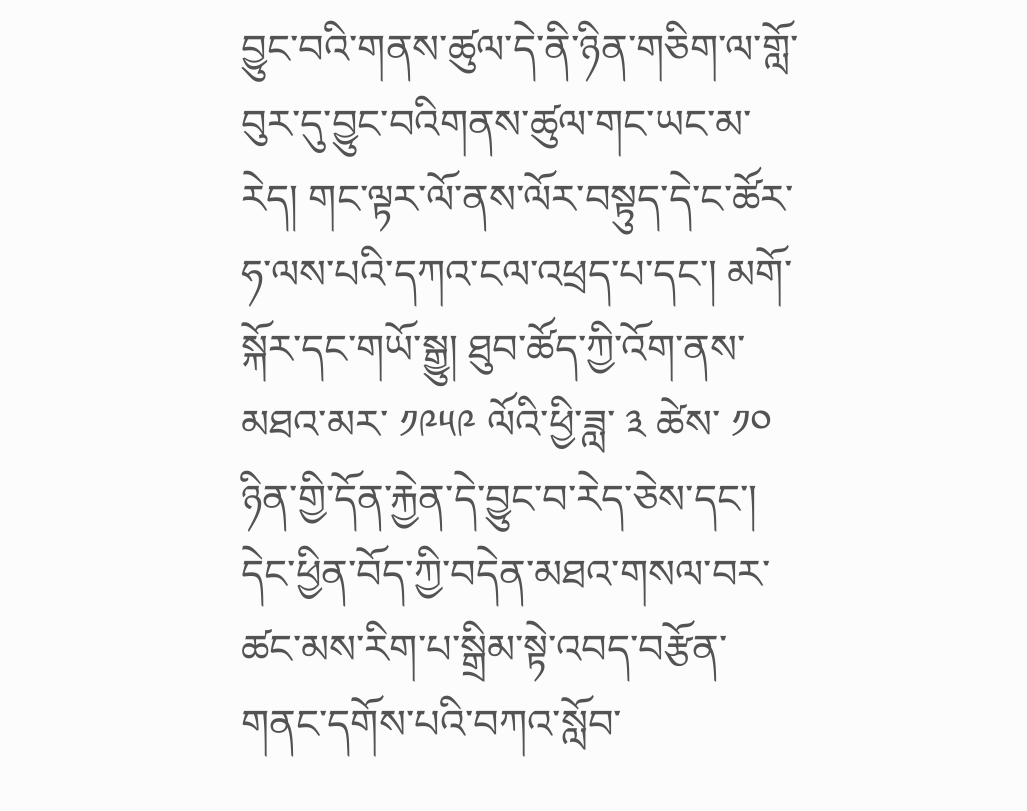བྱུང་བའི་གནས་ཚུལ་དེ་ནི་ཉིན་གཅིག་ལ་གློ་བུར་དུ་བྱུང་བའིགནས་ཚུལ་གང་ཡང་མ་རེད། གང་ལྟར་ལོ་ནས་ལོར་བསྟུད་དེ་ང་ཚོར་ཧ་ལས་པའི་དཀའ་ངལ་འཕྲད་པ་དང་། མགོ་སྐོར་དང་གཡོ་སྒྱུ། ཐུབ་ཚོད་ཀྱི་འོག་ནས་མཐའ་མར་ ༡༩༥༩ ལོའི་ཕྱི་ཟླ་ ༣ ཚེས་ ༡༠ ཉིན་གྱི་དོན་རྐྱེན་དེ་བྱུང་བ་རེད་ཅེས་དང་། དེང་ཕྱིན་བོད་ཀྱི་བདེན་མཐའ་གསལ་བར་ཚང་མས་རིག་པ་སྒྲིམ་སྟེ་འབད་བརྩོན་གནང་དགོས་པའི་བཀའ་སློབ་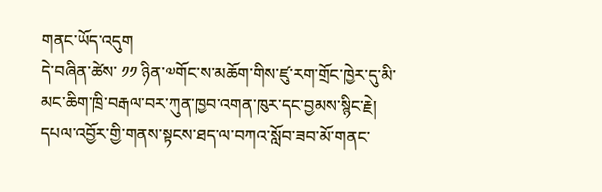གནང་ཡོད་འདུག
དེ་བཞིན་ཚེས་ ༡༡ ཉིན་༧གོང་ས་མཆོག་གིས་ཛུ་རག་གྲོང་ཁྱེར་དུ་མི་མང་ཆིག་ཁྲི་བརྒལ་བར་ཀུན་ཁྱབ་འགན་ཁུར་དང་བྱམས་སྙིང་རྗེ། དཔལ་འབྱོར་གྱི་གནས་སྟངས་ཐད་ལ་བཀའ་སློབ་ཟབ་མོ་གནང་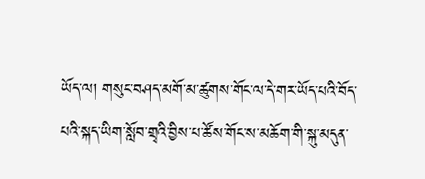ཡོད་ལ། གསུང་བཤད་མགོ་མ་ཚུགས་གོང་ལ་དེ་གར་ཡོད་པའི་བོད་པའི་སྐད་ཡིག་སློབ་གྲྭའི་བྱིས་པ་ཚོས་གོང་ས་མཆོག་གི་སྐུ་མདུན་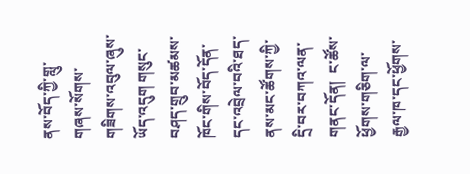ནས་བོད་ཀྱི་གླུ་གཞས་སོགས་གཟིགས་འབུལ་ཞུས་ཡོད་འདུག གསུང་བཤད་གྲུབ་མཚམས་ཁོང་གིས་བོད་དོན་དང་འབྲེལ་བའི་ཐད་ནས་མང་ཚོགས་ཀྱི་དྲི་བར་བཀའ་ལན་གནང་དོན།  ང་ཚོས་ཕྱོགས་གཅིག་ལ་རྒྱལ་ཁ་དང་ཕྱོགས་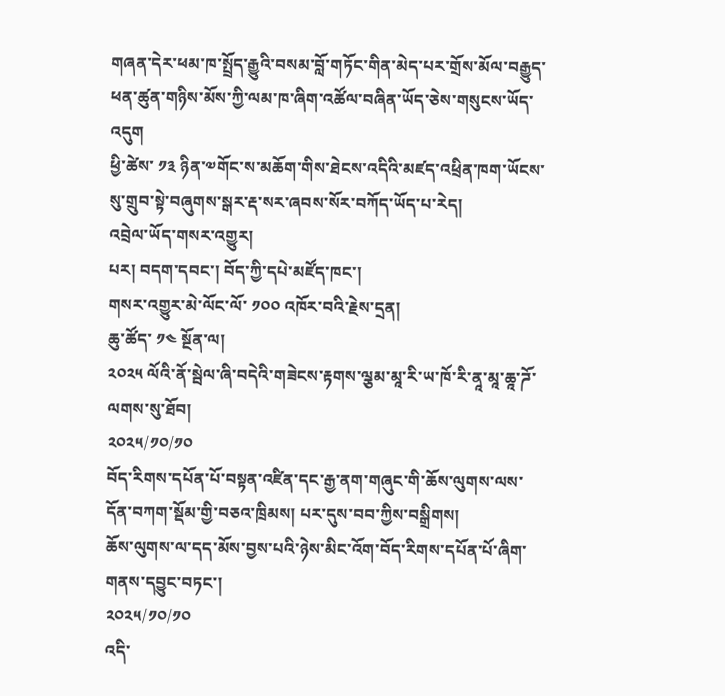གཞན་དེར་ཕམ་ཁ་སྤྲོད་རྒྱུའི་བསམ་བློ་གཏོང་གིན་མེད་པར་གྲོས་མོལ་བརྒྱུད་ཕན་ཚུན་གཉིས་མོས་ཀྱི་ལམ་ཁ་ཞིག་འཚོལ་བཞིན་ཡོད་ཅེས་གསུངས་ཡོད་འདུག
ཕྱི་ཚེས་ ༡༣ ཉིན་༧གོང་ས་མཆོག་གིས་ཐེངས་འདིའི་མཛད་འཕྲིན་ཁག་ཡོངས་སུ་གྲུབ་སྟེ་བཞུགས་སྒར་རྡ་སར་ཞབས་སོར་བཀོད་ཡོད་པ་རེད།
འབྲེལ་ཡོད་གསར་འགྱུར།
པར། བདག་དབང་། བོད་ཀྱི་དཔེ་མཛོད་ཁང་།
གསར་འགྱུར་མེ་ལོང་ལོ་ ༡༠༠ འཁོར་བའི་རྗེས་དྲན།
ཆུ་ཚོད་ ༡༤ སྔོན་ལ།
༢༠༢༥ ལོའི་ནོ་སྦེལ་ཞི་བདེའི་གཟེངས་རྟགས་ལྕམ་མཱ་རི་ཡ་ཁོ་རི་ནཱ་མཱ་ཆཱ་ཌོ་ལགས་སུ་ཐོབ།
༢༠༢༥/༡༠/༡༠
བོད་རིགས་དཔོན་པོ་བསྟན་འཛིན་དང་རྒྱ་ནག་གཞུང་གི་ཆོས་ལུགས་ལས་དོན་བཀག་སྡོམ་གྱི་བཅའ་ཁྲིམས། པར་དུས་བབ་ཀྱིས་བསྒྲིགས།
ཆོས་ལུགས་ལ་དད་མོས་བྱས་པའི་ཉེས་མིང་འོག་བོད་རིགས་དཔོན་པོ་ཞིག་གནས་དབྱུང་བཏང་།
༢༠༢༥/༡༠/༡༠
འདི་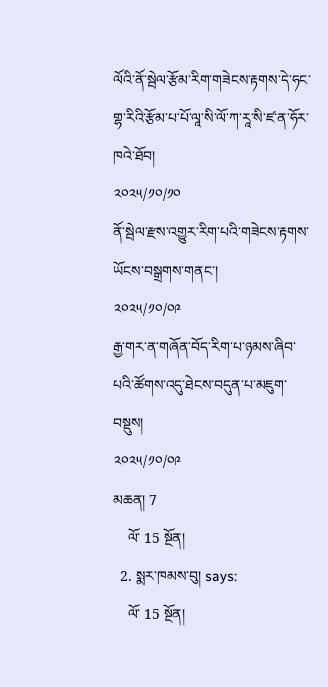ལོའི་ནོ་སྦེལ་རྩོམ་རིག་གཟེངས་རྟགས་དེ་ཧང་གྷ་རིའི་རྩོམ་པ་པོ་ལཱ་སི་ལོ་ཀ་རཱ་སི་ཛ་ན་ཧོར་ཁའེ་ཐོབ།
༢༠༢༥/༡༠/༡༠
ནོ་སྦེལ་རྫས་འགྱུར་རིག་པའི་གཟེངས་རྟགས་ཡོངས་བསྒྲགས་གནང་།
༢༠༢༥/༡༠/༠༩
རྒྱ་གར་ན་གཞོན་བོད་རིག་པ་ཉམས་ཞིབ་པའི་ཚོགས་འདུ་ཐེངས་བདུན་པ་མཇུག་བསྡུས།
༢༠༢༥/༡༠/༠༩
མཆན། 7
    ལོ་ 15 སྔོན།
  2. སྨར་ཁམས་བུ། says:
    ལོ་ 15 སྔོན།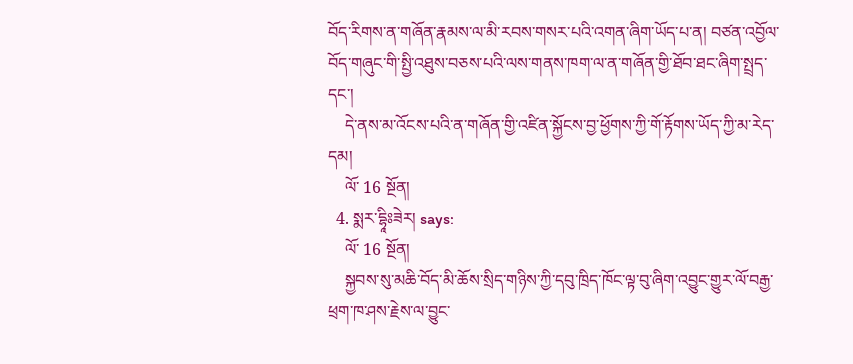བོད་རིགས་ན་གཞོན་རྣམས་ལ་མི་རབས་གསར་པའི་འགན་ཞིག་ཡོད་པ་ན། བཙན་འབྱོལ་བོད་གཞུང་གི་སྤྱི་འཐུས་བཅས་པའི་ལས་གནས་ཁག་ལ་ན་གཞོན་གྱི་ཐོབ་ཐང་ཞིག་སྤྲད་དང་།
    དེ་ནས་མ་འོངས་པའི་ན་གཞོན་གྱི་འཛིན་སྐྱོངས་བྱ་ཕྱོགས་ཀྱི་གོ་རྟོགས་ཡོད་ཀྱི་མ་རེད་དམ།
    ལོ་ 16 སྔོན།
  4. སྨར་དྷཱིཿཟེར། says:
    ལོ་ 16 སྔོན།
    སྐྱབས་སུ་མཆི་བོད་མི་ཆོས་སྲིད་གཉིས་ཀྱི་དབུ་ཁྲིད་ཁོང་ལྟ་བུ་ཞིག་འབྱུང་གྱུར་ལོ་བརྒྱ་ཕྲག་ཁ་ཤས་རྗེས་ལ་བྱུང་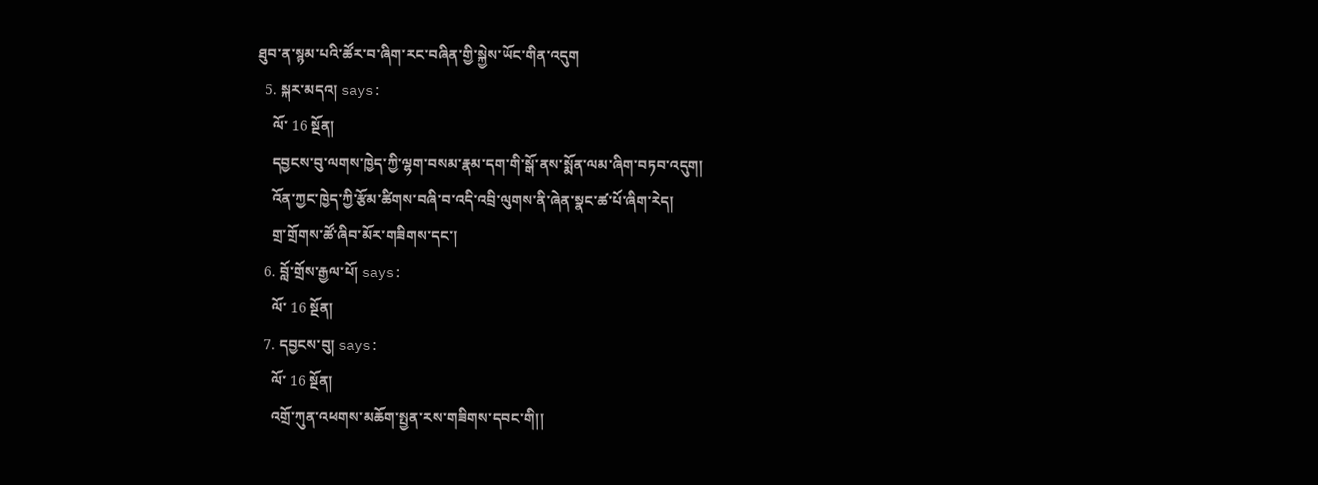ཐུབ་ན་སྙམ་པའི་ཚོར་བ་ཞིག་རང་བཞིན་གྱི་སྐྱེས་ཡོང་གིན་འདུག
  5. སྐར་མདའ། says:
    ལོ་ 16 སྔོན།
    དབྱངས་བུ་ལགས་ཁྱེད་ཀྱི་ལྷག་བསམ་རྣམ་དག་གི་སྒོ་ནས་སྨོན་ལམ་ཞིག་བཏབ་འདུག།
    འོན་ཀྱང་ཁྱེད་ཀྱི་རྩོམ་ཚིགས་བཞི་བ་འདི་འབྲི་ལུགས་ནི་ཞེན་སྣང་ཚ་པོ་ཞིག་རེད།
    གྲ་གྲོགས་ཚོ་ཞིབ་མོར་གཟིགས་དང་།
  6. བློ་གྲོས་རྒྱལ་པོ། says:
    ལོ་ 16 སྔོན།
  7. དབྱངས་བུ། says:
    ལོ་ 16 སྔོན།
    འགྲོ་ཀུན་འཕགས་མཆོག་སྤྱན་རས་གཟིགས་དབང་གི།།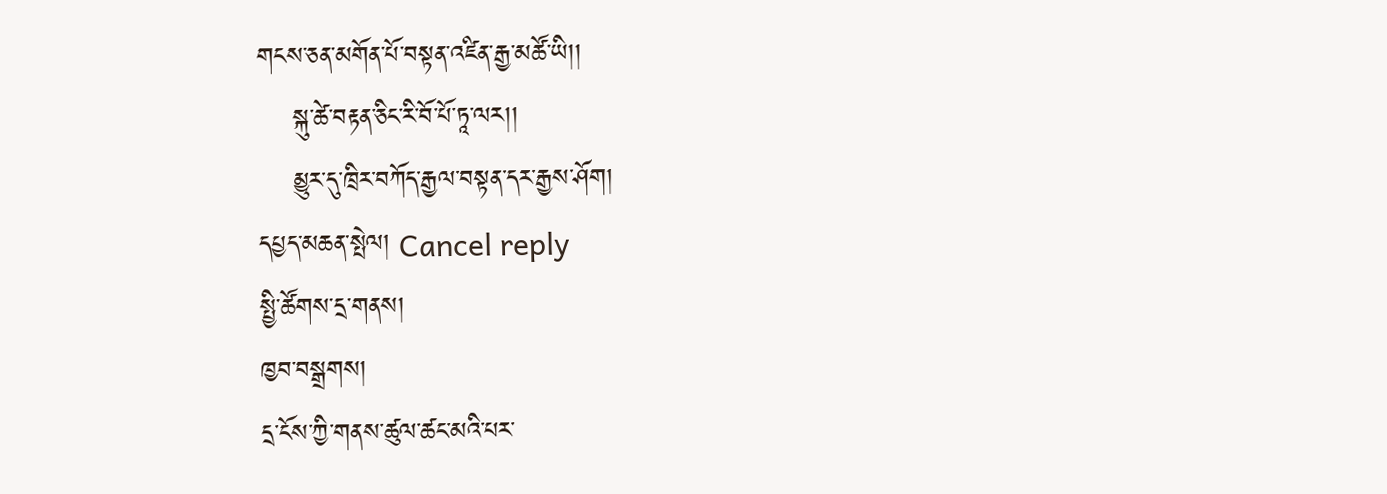གངས་ཅན་མགོན་པོ་བསྟན་འཛིན་རྒྱ་མཚོ་ཡི།།
    སྐུ་ཚེ་བརྟན་ཅིང་རི་བོ་པོ་ཏཱ་ལར།།
    མྱུར་དུ་ཁྲིར་བཀོད་རྒྱལ་བསྟན་དར་རྒྱས་ཤོག།
དཔྱད་མཆན་སྤེལ། Cancel reply
སྤྱི་ཚོགས་དྲ་གནས།
ཁྱབ་བསྒྲགས།
དྲ་ངོས་ཀྱི་གནས་ཚུལ་ཚང་མའི་པར་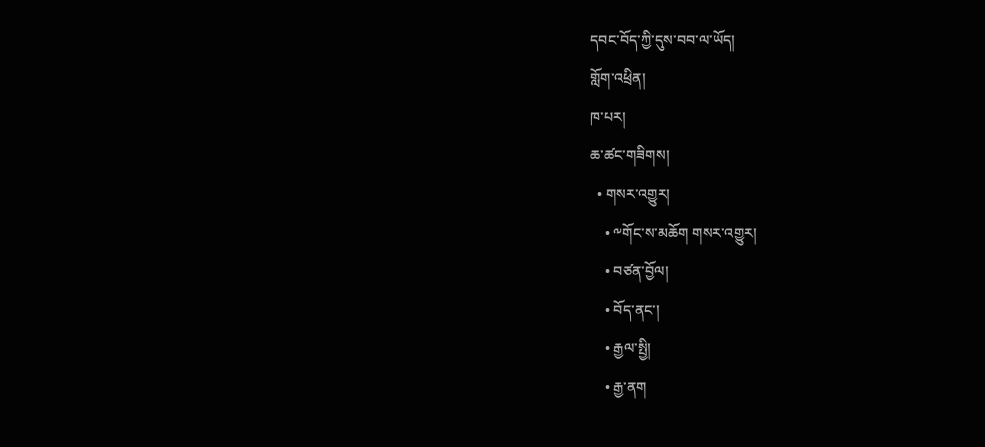དབང་བོད་ཀྱི་དུས་བབ་ལ་ཡོད།
གློག་འཕྲིན།
ཁ་པར།
ཆ་ཚང་གཟིགས།
  • གསར་འགྱུར།
    • ༸གོང་ས་མཆོག གསར་འགྱུར།
    • བཙན་བྱོལ།
    • བོད་ནང་།
    • རྒྱལ་སྤྱི།
    • རྒྱ་ནག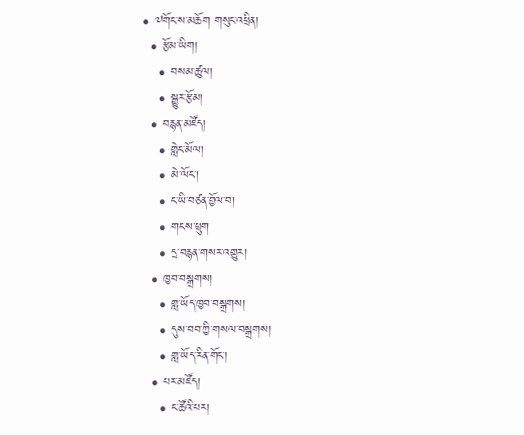• ༧གོང་ས་མཆོག གསུང་འཕྲིན།
  • རྩོམ་ཡིག།
    • བསམ་ཚུལ།
    • སྒྱུར་རྩོམ།
  • བརྙན་མཛོད།
    • གླེང་མོལ།
    • མེ་ལོང་།
    • ང་ཡི་བཙན་བྱོལ་བ།
    • གངས་ཕྲུག
    • དྲ་བརྙན་གསར་འགྱུར།
  • ཁྱབ་བསྒྲགས།
    • གླ་ཡོད་ཁྱབ་བསྒྲགས།
    • དུས་བབ་ཀྱི་གསལ་བསྒྲགས།
    • གླ་ཡོད་རིན་གོང་།
  • པར་མཛོད།
    • ང་ཚོའི་པར།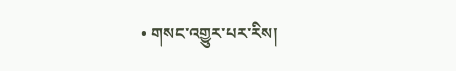• གསང་འགྱུར་པར་རིས།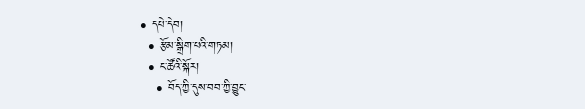• དཔེ་དེབ།
  • རྩོམ་སྒྲིག་པའི་གཏམ།
  • ང་ཚོའི་སྐོར།
    • བོད་ཀྱི་དུས་བབ་ཀྱི་བྱུང་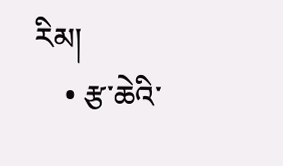རིམ།
    • རྩ་ཆེའི་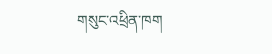གསུང་འཕྲིན་ཁག